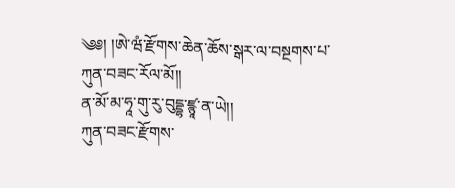༄༅། །ཨེ་ཝཾ་རྫོགས་ཆེན་ཆོས་སྒར་ལ་བསྔགས་པ་
ཀུན་བཟང་རོལ་མོ།།
ན་མོ་མ་ཧཱ་གུ་རུ་བུདྡྷ་ཛྙཱ་ན་ཡེ།།
ཀུན་བཟང་རྫོགས་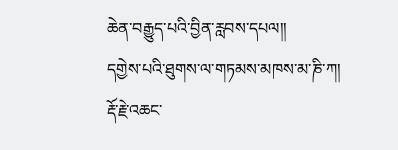ཆེན་བརྒྱུད་པའི་བྱིན་རླབས་དཔལ།།
དགྱེས་པའི་ཐུགས་ལ་གཏམས་མཁས་མ་ཎི་ཀ།
རྡོ་རྗེ་འཆང་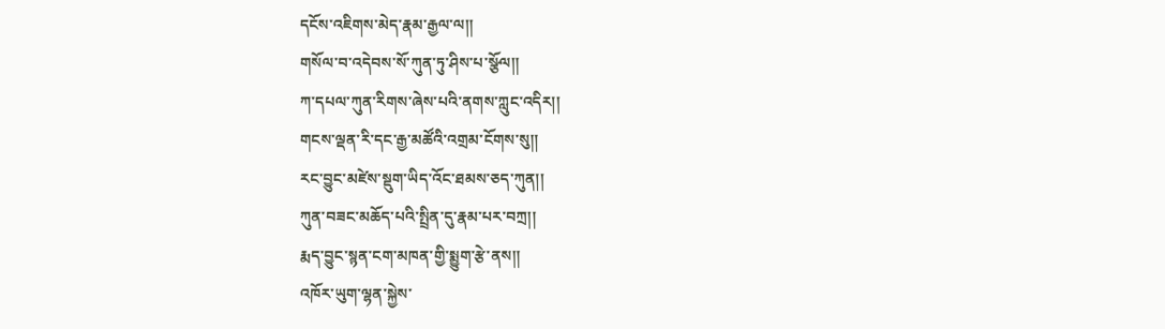དངོས་འཇིགས་མེད་རྣམ་རྒྱལ་ལ།།
གསོལ་བ་འདེབས་སོ་ཀུན་ཏུ་ཤིས་པ་སྩོལ།།
ཀ་དཔལ་ཀུན་རིགས་ཞེས་པའི་ནགས་ཀླུང་འདིར།།
གངས་ལྡན་རི་དང་རྒྱ་མཚོའི་འགྲམ་ངོགས་སུ།།
རང་བྱུང་མཛེས་སྡུག་ཡིད་འོང་ཐམས་ཅད་ཀུན།།
ཀུན་བཟང་མཆོད་པའི་སྤྲིན་དུ་རྣམ་པར་བཀྲ།།
རྨད་བྱུང་སྙན་ངག་མཁན་གྱི་སྨྱུག་རྩེ་ནས།།
འཁོར་ཡུག་ལྷན་སྐྱེས་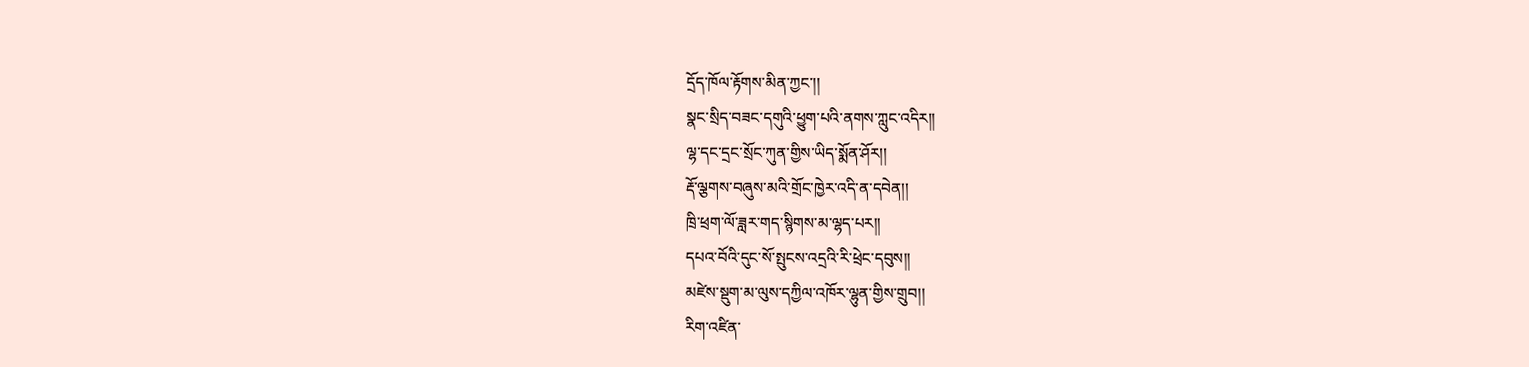དྲོད་ཁོལ་རྟོགས་མིན་ཀྱང་།།
སྣང་སྲིད་བཟང་དགུའི་ཕྱུག་པའི་ནགས་ཀླུང་འདིར།།
ལྷ་དང་དྲང་སྲོང་ཀུན་གྱིས་ཡིད་སྨོན་ཤོར།།
རྡོ་ལྕགས་བཞུས་མའི་གྲོང་ཁྱེར་འདི་ན་དབེན།།
ཁྲི་ཕྲག་ལོ་ཟླར་གད་སྙིགས་མ་ལྷད་པར།།
དཔའ་བོའི་དུང་སོ་སྤུངས་འདྲའི་རི་ཕྲེང་དབུས།།
མཛེས་སྡུག་མ་ལུས་དཀྱིལ་འཁོར་ལྷུན་གྱིས་གྲུབ།།
རིག་འཛིན་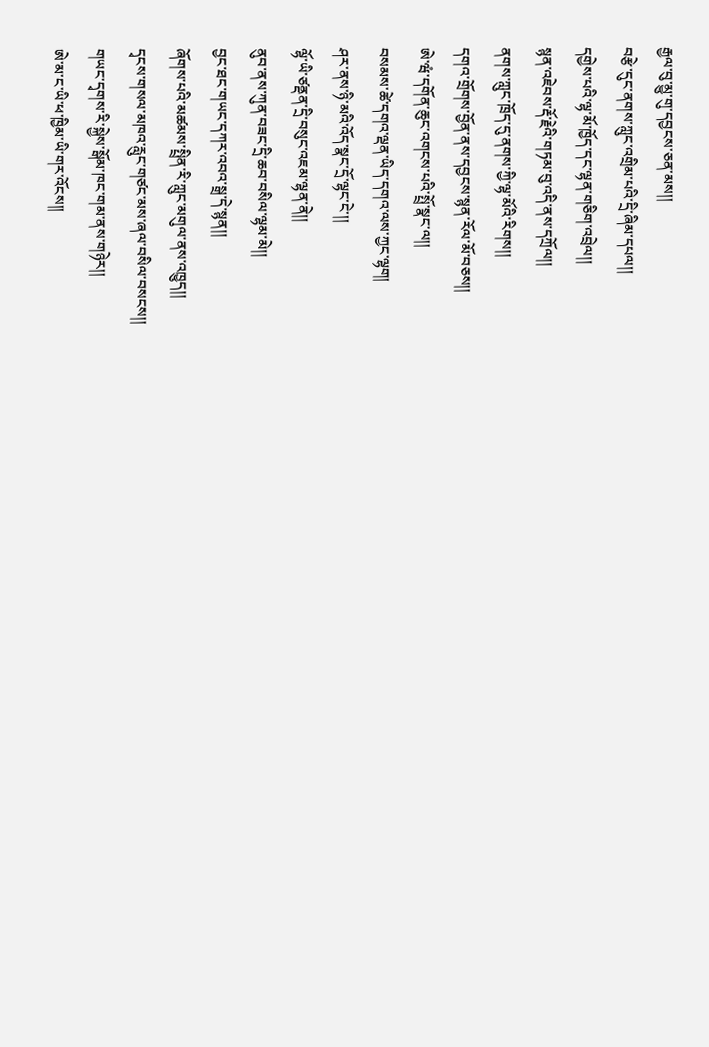རྒྱལ་བུ་མྱུ་གུ་དབྱངས་ཅན་མས།།
བརྩེ་དུང་ནགས་ཀླུང་འགྲིམ་པའི་དྲི་ཞིམ་དཔལ།།
དགྱེས་པའི་ལྷ་མོ་ཁྱོད་དང་ལྷན་གཅིག་འབྲེལ།།
སྙན་འཇེབས་རྡོ་རྗེའི་གཏམ་བུ་འདི་ནས་དཀྲོལ།།
ནགས་ཀླུང་ཁྲོད་དུ་ནགས་ཀྱི་ལྷ་མོའི་རིགས།།
དགའ་གྲོགས་བྱོན་ནས་དབྱངས་སྙན་རོལ་མོ་བཅས།།
ཨེ་ཝཾ་དགོན་ཆུང་འགངས་པའི་སྤྲོ་སྣང་ལ།།
བསམས་ཚེ་དགའ་ལྡན་ཡིད་དགའ་ལས་ཀྱང་ལྷག།
ཤར་ནས་ཉི་མའི་འོད་སྣང་དྲོ་ལྷང་ངེ་།།
ལྷོ་ཡི་ཙནྡན་དྲི་བསུང་འཇམ་ལྷན་ནེ།།
ནུབ་ནས་ཀུན་བཟང་དྲི་ཆབ་བསིལ་ལྷམ་མེ།།
བྱང་ཐང་གཡང་དཀར་འབའ་སྒྲ་དེ་སྙན།།
ཞོགས་པའི་མཚམས་སྤྲིན་རི་ཀླུང་མགུལ་ནས་འཁྱུད།།
དྭངས་གསལ་མཁའ་རླུང་གཙང་མས་ཞལ་བསིལ་བསངས།།
གཡང་དྭགས་རི་སྐྱེས་སྒོམ་ཁང་གམ་ནས་གཉེར།།
ཨེ་མ་ང་ཡི་ཕ་ཁྱིམ་ཡི་གར་འོངས།།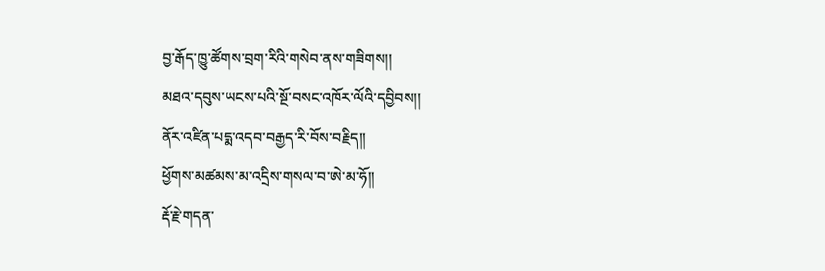བྱ་རྒོད་ཁྱུ་ཚོགས་བྲག་རིའི་གསེབ་ནས་གཟིགས།།
མཐའ་དབུས་ཡངས་པའི་སྔོ་བསང་འཁོར་ལོའི་དབྱིབས།།
ནོར་འཛིན་པདྨ་འདབ་བརྒྱད་རི་བོས་བརྗིད།།
ཕྱོགས་མཚམས་མ་འདྲིས་གསལ་བ་ཨེ་མ་ཧོ།།
རྡོ་རྗེ་གདན་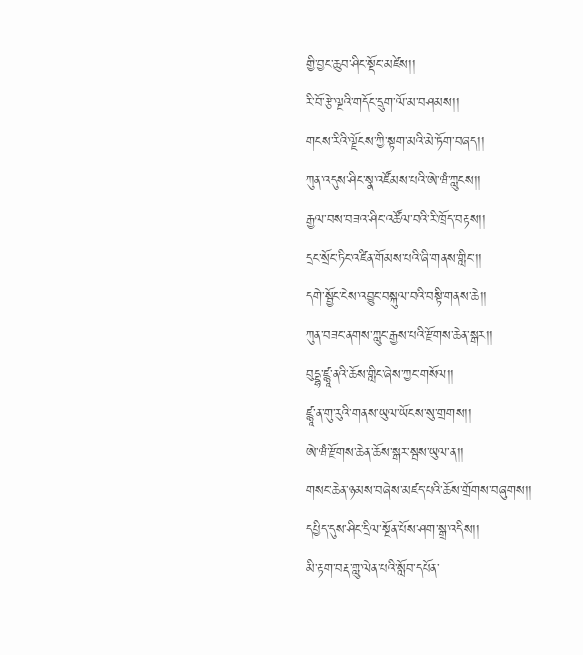གྱི་བྱང་ཆུབ་ཤིང་སྡོང་མཛེས།།
རི་བོ་རྩེ་ལྔའི་གདོང་དྲུག་ལོ་མ་བཤམས།།
གངས་རིའི་ལྗོངས་ཀྱི་སྟག་མའི་མེ་ཏོག་བཞད།།
ཀུན་འདུས་ཤིང་སྣ་འཛོམས་པའི་ཨེ་ཝཾ་ཀླུངས།།
རྒྱལ་བས་བཟའ་ཤིང་འཚོལ་བའི་རི་ཁྲོད་བརྟས།།
དྲང་སྲོང་ཏིང་འཛིན་གོམས་པའི་ཞི་གནས་གླིང་།།
དགེ་སྦྱོང་ངེས་འབྱུང་བསྐུལ་བའི་བསྟི་གནས་ཆེ།།
ཀུན་བཟང་ནགས་ཀླུང་རྒྱས་པའི་རྫོགས་ཆེན་སྒར།།
བུདྡྷ་ཛྙཱ་ནའི་ཆོས་གླིང་ཞེས་ཀྱང་གསོལ།།
ཛྙཱ་ན་གུ་རུའི་གནས་ཡུལ་ཡོངས་སུ་གྲགས།།
ཨེ་ཝཾ་རྫོགས་ཆེན་ཆོས་སྒར་སྦས་ཡུལ་ན།།
གསང་ཆེན་ཉམས་བཞེས་མཛད་པའི་ཆོས་གྲོགས་བཞུགས།།
དཔྱིད་དུས་ཤིང་དྲིལ་སྔོན་པོས་ཤག་སྒྲ་འདིས།།
མི་རྟག་བརྡ་གླུ་ལེན་པའི་སློབ་དཔོན་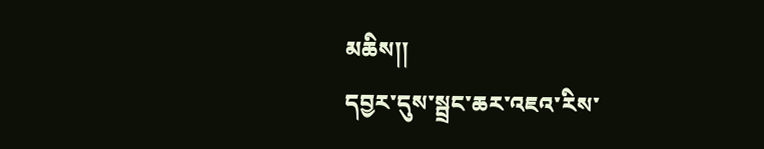མཆིས།།
དབྱར་དུས་སྦྲང་ཆར་འཇའ་རིས་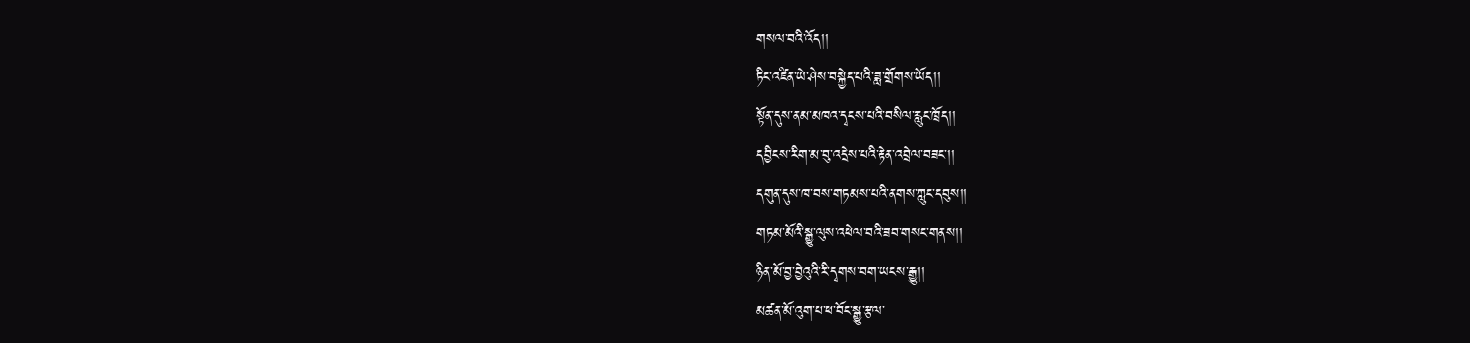གསལ་བའི་འོད།།
ཏིང་འཛིན་ཡེ་ཤེས་བསྐྱེད་པའི་ཟླ་གྲོགས་ཡོད།།
སྟོན་དུས་ནམ་མཁའ་དྭངས་པའི་བསིལ་རླུང་ཁྲོད།།
དབྱིངས་རིག་མ་བུ་འདྲེས་པའི་རྟེན་འབྲེལ་བཟང་།།
དགུན་དུས་ཁ་བས་གཏམས་པའི་ནགས་ཀླུང་དབུས།།
གཏམ་མོའི་སྒྱུ་ལུས་འཕེལ་བའི་ཟབ་གསང་གནས།།
ཉིན་མོ་བྱ་བྱེའུའི་རི་དྭགས་བག་ཡངས་རྒྱུ།།
མཚན་མོ་འུག་པ་ཕ་བོང་སྒྱུ་རྩལ་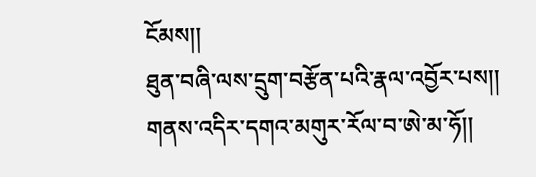ངོམས།།
ཐུན་བཞི་ལས་དྲུག་བརྩོན་པའི་རྣལ་འབྱོར་པས།།
གནས་འདིར་དགའ་མགུར་རོལ་བ་ཨེ་མ་ཧོ།།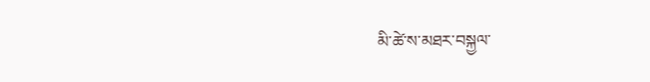མི་ཚེ་ས་མཐར་བསྐྱལ་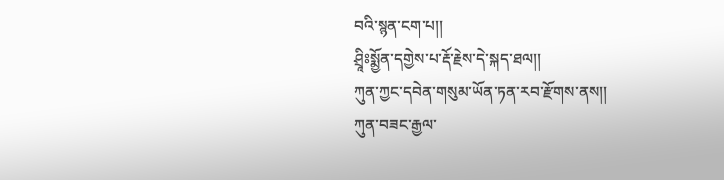བའི་སྙན་ངག་པ།།
ཤྲཱིཿསྨྱོན་དགྱེས་པ་རྡོ་རྗེས་དེ་སྐད་ཐལ།།
ཀུན་ཀྱང་དབེན་གསུམ་ཡོན་ཏན་རབ་རྫོགས་ནས།།
ཀུན་བཟང་རྒྱལ་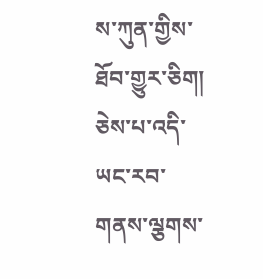ས་ཀུན་གྱིས་ཐོབ་གྱུར་ཅིག།
ཅེས་པ་འདི་ཡང་རབ་གནས་ལྕགས་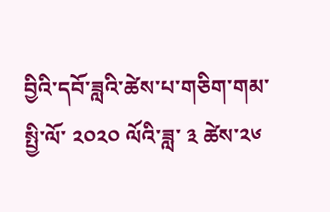བྱིའི་དབོ་ཟླའི་ཚེས་པ་གཅིག་གམ་སྤྱི་ལོ་ ༢༠༢༠ ལོའི་ཟླ་ ༣ ཚེས་༢༦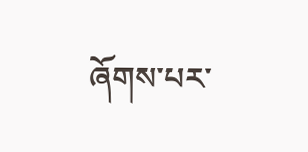ཞོགས་པར་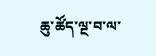ཆུ་ཚོད་ལྔ་བ་ལ་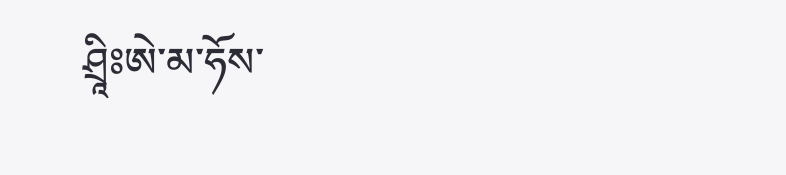ཤྲཱིཿཨེ་མ་ཧོས་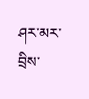ཤར་མར་བྲིས་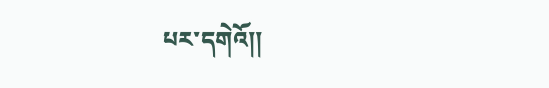པར་དགེའོ།།